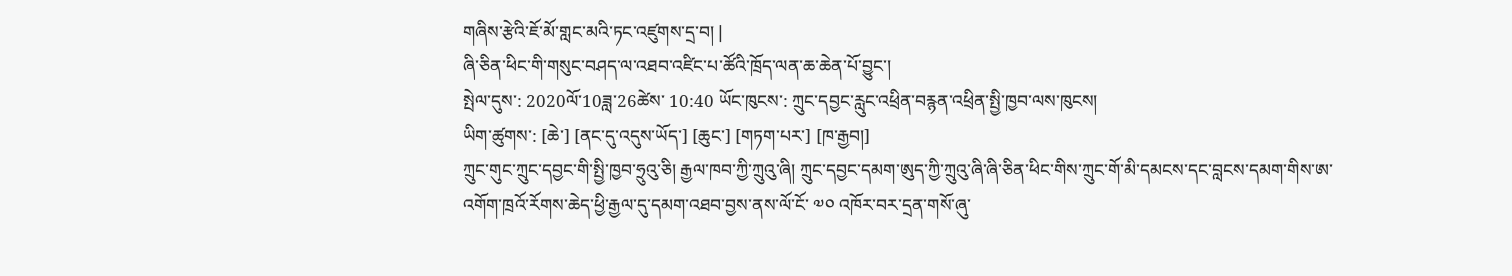གཞིས་རྩེའི་ཇོ་མོ་གླང་མའི་ཏང་འཛུགས་དྲ་བ། |
ཞི་ཅིན་ཕིང་གི་གསུང་བཤད་ལ་འཐབ་འཛིང་པ་ཚོའི་ཁྲོད་ལན་ཆ་ཆེན་པོ་བྱུང་།
སྤེལ་དུས་: 2020ལོ་10ཟླ་26ཚེས་ 10:40 ཡོང་ཁུངས་: ཀྲུང་དབྱང་རླུང་འཕྲིན་བརྙན་འཕྲིན་སྤྱི་ཁྱབ་ལས་ཁུངས།
ཡིག་ཚུགས་: [ཆེ་] [ནང་དུ་འདུས་ཡོད་] [ཆུང་] [གཏག་པར་] [ཁ་རྒྱབ།]
ཀྲུང་གུང་ཀྲུང་དབྱང་གི་སྤྱི་ཁྱབ་ཧྲུའུ་ཅི། རྒྱལ་ཁབ་ཀྱི་ཀྲུའུ་ཞི། ཀྲུང་དབྱང་དམག་ཨུད་ཀྱི་ཀྲུའུ་ཞི་ཞི་ཅིན་ཕིང་གིས་ཀྲུང་གོ་མི་དམངས་དང་བླངས་དམག་གིས་ཨ་འགོག་ཁྲའོ་རོགས་ཆེད་ཕྱི་རྒྱལ་དུ་དམག་འཐབ་བྱས་ནས་ལོ་ངོ་ ༧༠ འཁོར་བར་དྲན་གསོ་ཞུ་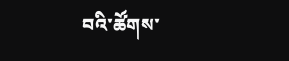བའི་ཚོགས་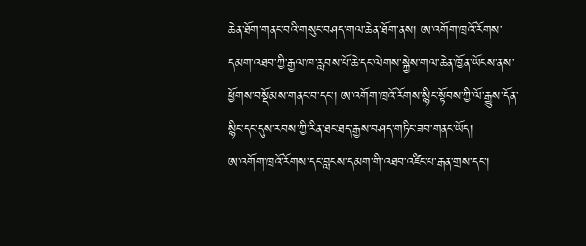ཆེན་ཐོག་གནང་བའི་གསུང་བཤད་གལ་ཆེན་ཐོག་ནས། ཨ་འགོག་ཁྲའོ་རོགས་དམག་འཐབ་ཀྱི་རྒྱལ་ཁ་རླབས་པོ་ཆེ་དང་ལེགས་སྐྱེས་གལ་ཆེན་ཁྱོན་ཡོངས་ནས་ཕྱོགས་བསྡོམས་གནང་བ་དང་། ཨ་འགོག་ཁྲའོ་རོགས་སྙིང་སྟོབས་ཀྱི་ལོ་རྒྱུས་དོན་སྙིང་དང་དུས་རབས་ཀྱི་རིན་ཐང་ཐད་རྒྱས་བཤད་གཏིང་ཟབ་གནང་ཡོད།
ཨ་འགོག་ཁྲའོ་རོགས་དང་བླངས་དམག་གི་འཐབ་འཛིང་པ་རྒན་གྲས་དང་།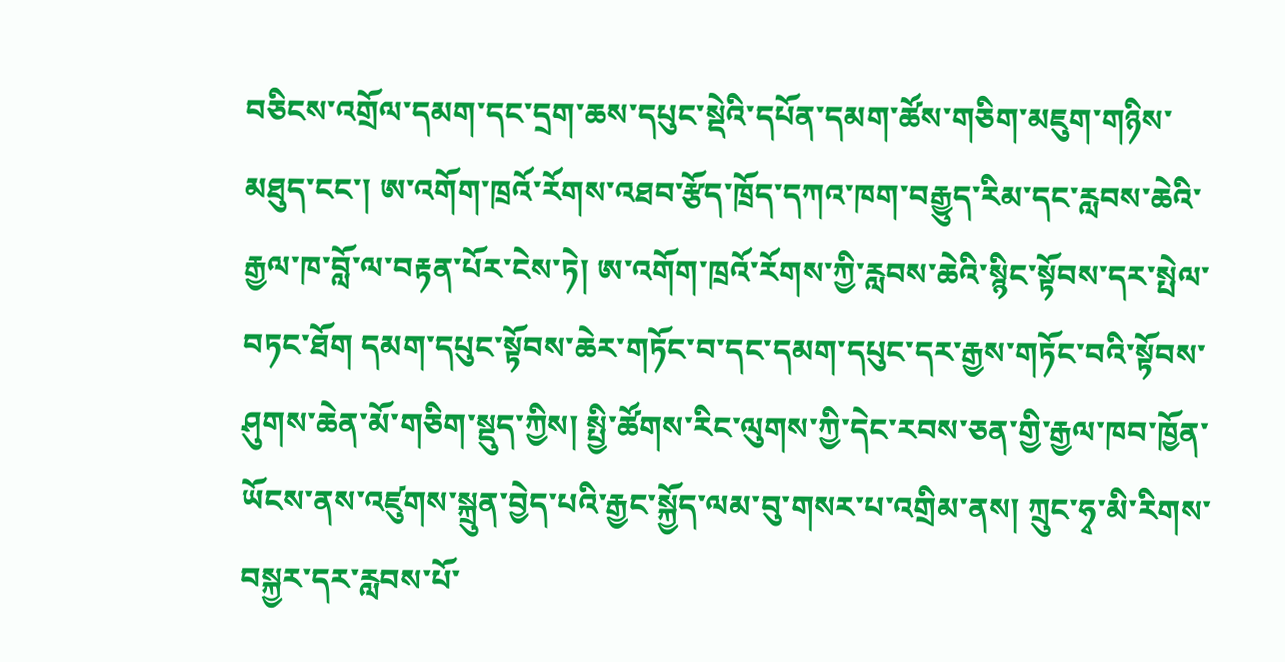བཅིངས་འགྲོལ་དམག་དང་དྲག་ཆས་དཔུང་སྡེའི་དཔོན་དམག་ཚོས་གཅིག་མཇུག་གཉིས་མཐུད་ངང་། ཨ་འགོག་ཁྲའོ་རོགས་འཐབ་རྩོད་ཁྲོད་དཀའ་ཁག་བརྒྱུད་རིམ་དང་རླབས་ཆེའི་རྒྱལ་ཁ་བློ་ལ་བརྟན་པོར་ངེས་ཏེ། ཨ་འགོག་ཁྲའོ་རོགས་ཀྱི་རླབས་ཆེའི་སྙིང་སྟོབས་དར་སྤེལ་བཏང་ཐོག དམག་དཔུང་སྟོབས་ཆེར་གཏོང་བ་དང་དམག་དཔུང་དར་རྒྱས་གཏོང་བའི་སྟོབས་ཤུགས་ཆེན་མོ་གཅིག་སྡུད་ཀྱིས། སྤྱི་ཚོགས་རིང་ལུགས་ཀྱི་དེང་རབས་ཅན་གྱི་རྒྱལ་ཁབ་ཁྱོན་ཡོངས་ནས་འཛུགས་སྐྲུན་བྱེད་པའི་རྒྱང་སྐྱོད་ལམ་བུ་གསར་པ་འགྲིམ་ནས། ཀྲུང་ཧྭ་མི་རིགས་བསྐྱར་དར་རླབས་པོ་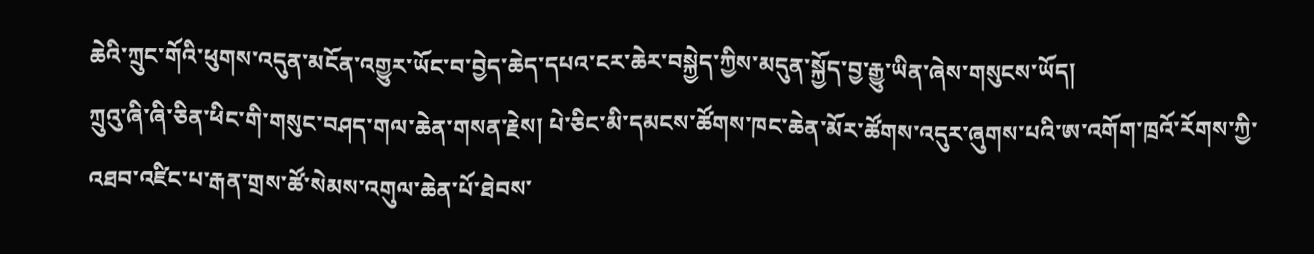ཆེའི་ཀྲུང་གོའི་ཕུགས་འདུན་མངོན་འགྱུར་ཡོང་བ་བྱེད་ཆེད་དཔའ་ངར་ཆེར་བསྐྱེད་ཀྱིས་མདུན་སྐྱོད་བྱ་རྒྱུ་ཡིན་ཞེས་གསུངས་ཡོད།
ཀྲུའུ་ཞི་ཞི་ཅིན་ཕིང་གི་གསུང་བཤད་གལ་ཆེན་གསན་རྗེས། པེ་ཅིང་མི་དམངས་ཚོགས་ཁང་ཆེན་མོར་ཚོགས་འདུར་ཞུགས་པའི་ཨ་འགོག་ཁྲའོ་རོགས་ཀྱི་འཐབ་འཛིང་པ་རྒན་གྲས་ཚོ་སེམས་འགུལ་ཆེན་པོ་ཐེབས་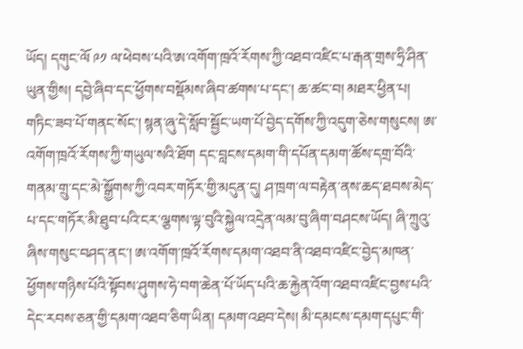ཡོད། དགུང་ལོ ༩༡ ལ་ཕེབས་པའི་ཨ་འགོག་ཁྲའོ་རོགས་ཀྱི་འཐབ་འཛིང་པ་རྒན་གྲས་ཧྲི་ཤིན་ཡུན་གྱིས། དབྱེ་ཞིབ་དང་ཕྱོགས་བསྡོམས་ཞིབ་ཚགས་པ་དང་། ཆ་ཚང་བ། མཐར་ཕྱིན་པ། གཏིང་ཟབ་པོ་གནང་སོང་། སྙན་ཞུ་དེ་སློབ་སྦྱོང་ཡག་པོ་བྱེད་དགོས་ཀྱི་འདུག་ཅེས་གསུངས། ཨ་འགོག་ཁྲའོ་རོགས་ཀྱི་གཡུལ་སའི་ཐོག དང་བླངས་དམག་གི་དཔོན་དམག་ཚོས་དགྲ་བོའི་གནམ་གྲུ་དང་མེ་སྒྱོགས་ཀྱི་འབར་གཏོར་གྱི་མདུན་དུ། ཤ་ཁྲག་ལ་བརྟེན་ནས་ཆད་ཐབས་མེད་པ་དང་གཏོར་མི་ཐུབ་པའི་ངར་ལྕགས་ལྟ་བུའི་སྐྱེལ་འདྲེན་ལམ་བུ་ཞིག་བཤངས་ཡོད། ཞི་ཀྲུའུ་ཞིས་གསུང་བཤད་ནང་། ཨ་འགོག་ཁྲའོ་རོགས་དམག་འཐབ་ནི་འཐབ་འཛིང་བྱེད་མཁན་ཕྱོགས་གཉིས་པོའི་སྟོབས་ཤུགས་ཧེ་བག་ཆེན་པོ་ཡོད་པའི་ཆ་རྐྱེན་འོག་འཐབ་འཛིང་བྱས་པའི་དེང་རབས་ཅན་གྱི་དམག་འཐབ་ཅིག་ཡིན། དམག་འཐབ་དེས། མི་དམངས་དམག་དཔུང་གི་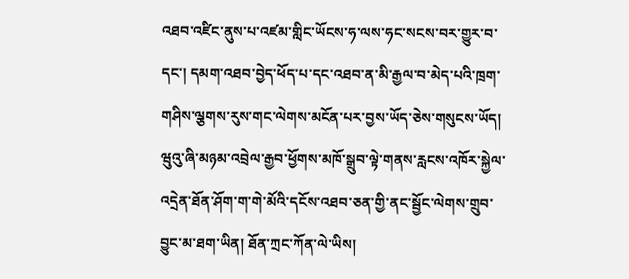འཐབ་འཛིང་ནུས་པ་འཛམ་གླིང་ཡོངས་ཧ་ལས་ཧང་སངས་བར་གྱུར་བ་དང་། དམག་འཐབ་བྱེད་ཕོད་པ་དང་འཐབ་ན་མི་རྒྱལ་བ་མེད་པའི་ཁྲག་གཤིས་ལྕགས་རུས་གང་ལེགས་མངོན་པར་བྱས་ཡོད་ཅེས་གསུངས་ཡོད། ཝུའུ་ཞི་མཉམ་འབྲེལ་རྒྱབ་ཕྱོགས་མཁོ་སྒྲུབ་ལྟེ་གནས་རླངས་འཁོར་སྐྱེལ་འདྲེན་ཐོན་ཤོག་ག་གེ་མོའི་དངོས་འཐབ་ཅན་གྱི་ནང་སྦྱོང་ལེགས་གྲུབ་བྱུང་མ་ཐག་ཡིན། ཐོན་ཀྲང་ཀོན་ལེ་ཡིས།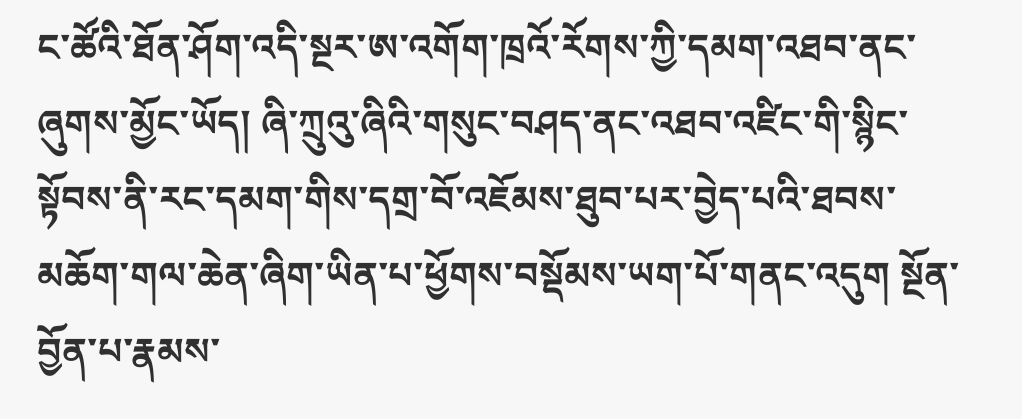ང་ཚོའི་ཐོན་ཤོག་འདི་སྔར་ཨ་འགོག་ཁྲའོ་རོགས་ཀྱི་དམག་འཐབ་ནང་ཞུགས་མྱོང་ཡོད། ཞི་ཀྲུའུ་ཞིའི་གསུང་བཤད་ནང་འཐབ་འཛིང་གི་སྙིང་སྟོབས་ནི་རང་དམག་གིས་དགྲ་བོ་འཇོམས་ཐུབ་པར་བྱེད་པའི་ཐབས་མཆོག་གལ་ཆེན་ཞིག་ཡིན་པ་ཕྱོགས་བསྡོམས་ཡག་པོ་གནང་འདུག སྔོན་བྱོན་པ་རྣམས་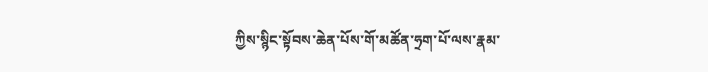ཀྱིས་སྙིང་སྟོབས་ཆེན་པོས་གོ་མཚོན་ཧྲག་པོ་ལས་རྣམ་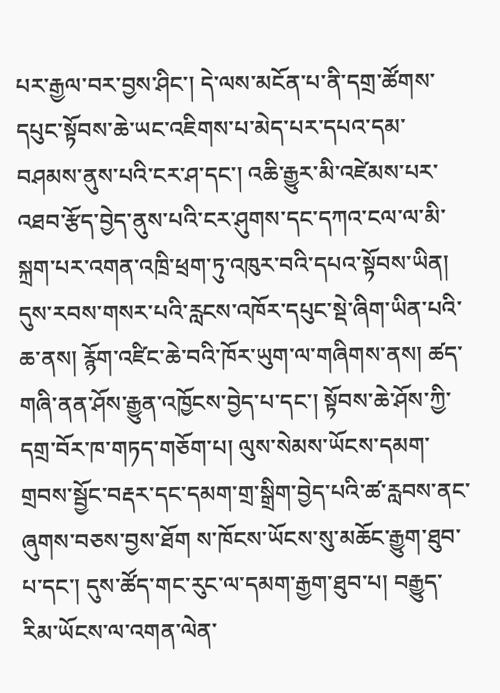པར་རྒྱལ་བར་བྱས་ཤིང་། དེ་ལས་མངོན་པ་ནི་དགྲ་ཚོགས་དཔུང་སྟོབས་ཆེ་ཡང་འཇིགས་པ་མེད་པར་དཔའ་དམ་བཤམས་ནུས་པའི་ངར་ཤ་དང་། འཆི་རྒྱུར་མི་འཛེམས་པར་འཐབ་རྩོད་བྱེད་ནུས་པའི་ངར་ཤུགས་དང་དཀའ་ངལ་ལ་མི་སྐྲག་པར་འགན་འཁྲི་ཕྲག་ཏུ་འཁུར་བའི་དཔའ་སྟོབས་ཡིན། དུས་རབས་གསར་པའི་རླངས་འཁོར་དཔུང་སྡེ་ཞིག་ཡིན་པའི་ཆ་ནས། རྙོག་འཛིང་ཆེ་བའི་ཁོར་ཡུག་ལ་གཞིགས་ནས། ཚད་གཞི་ནན་ཤོས་རྒྱུན་འཁྱོངས་བྱེད་པ་དང་། སྟོབས་ཆེ་ཤོས་ཀྱི་དགྲ་བོར་ཁ་གཏད་གཅོག་པ། ལུས་སེམས་ཡོངས་དམག་གྲབས་སྦྱོང་བརྡར་དང་དམག་གྲ་སྒྲིག་བྱེད་པའི་ཚ་རླབས་ནང་ཞུགས་བཅས་བྱས་ཐོག ས་ཁོངས་ཡོངས་སུ་མཆོང་རྒྱུག་ཐུབ་པ་དང་། དུས་ཚོད་གང་རུང་ལ་དམག་རྒྱག་ཐུབ་པ། བརྒྱུད་རིམ་ཡོངས་ལ་འགན་ལེན་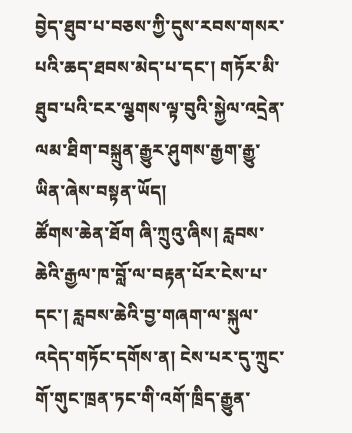བྱེད་ཐུབ་པ་བཅས་ཀྱི་དུས་རབས་གསར་པའི་ཆད་ཐབས་མེད་པ་དང་། གཏོར་མི་ཐུབ་པའི་ངར་ལྕགས་ལྟ་བུའི་སྐྱེལ་འདྲེན་ལམ་ཐིག་བསྐྲུན་རྒྱུར་ཤུགས་རྒྱག་རྒྱུ་ཡིན་ཞེས་བསྟན་ཡོད།
ཚོགས་ཆེན་ཐོག ཞི་ཀྲུའུ་ཞིས། རླབས་ཆེའི་རྒྱལ་ཁ་བློ་ལ་བརྟན་པོར་ངེས་པ་དང་། རླབས་ཆེའི་བྱ་གཞག་ལ་སྐུལ་འདེད་གཏོང་དགོས་ན། ངེས་པར་དུ་ཀྲུང་གོ་གུང་ཁྲན་ཏང་གི་འགོ་ཁྲིད་རྒྱུན་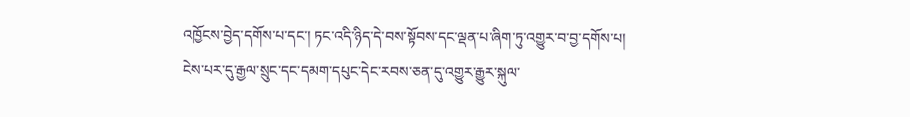འཁྱོངས་བྱེད་དགོས་པ་དང་། ཏང་འདི་ཉིད་དེ་བས་སྟོབས་དང་ལྡན་པ་ཞིག་ཏུ་འགྱུར་བ་བྱ་དགོས་པ། ངེས་པར་དུ་རྒྱལ་སྲུང་དང་དམག་དཔུང་དེང་རབས་ཅན་དུ་འགྱུར་རྒྱུར་སྐུལ་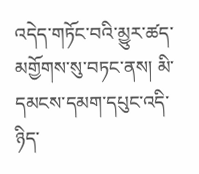འདེད་གཏོང་བའི་མྱུར་ཚད་མགྱོགས་སུ་བཏང་ནས། མི་དམངས་དམག་དཔུང་འདི་ཉིད་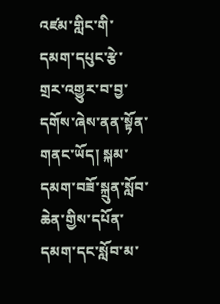འཛམ་གླིང་གི་དམག་དཔུང་རྩེ་གྲར་འགྱུར་བ་བྱ་དགོས་ཞེས་ནན་སྟོན་གནང་ཡོད། སྐམ་དམག་བཟོ་སྐྲུན་སློབ་ཆེན་གྱིས་དཔོན་དམག་དང་སློབ་མ་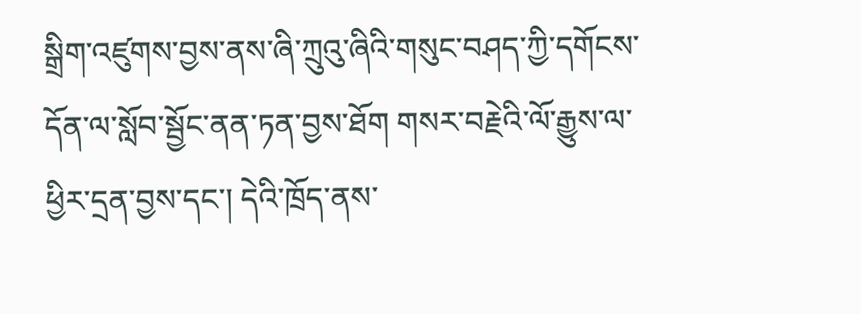སྒྲིག་འཛུགས་བྱས་ནས་ཞི་ཀྲུའུ་ཞིའི་གསུང་བཤད་ཀྱི་དགོངས་དོན་ལ་སློབ་སྦྱོང་ནན་ཏན་བྱས་ཐོག གསར་བརྗེའི་ལོ་རྒྱུས་ལ་ཕྱིར་དྲན་བྱས་དང་། དེའི་ཁྲོད་ནས་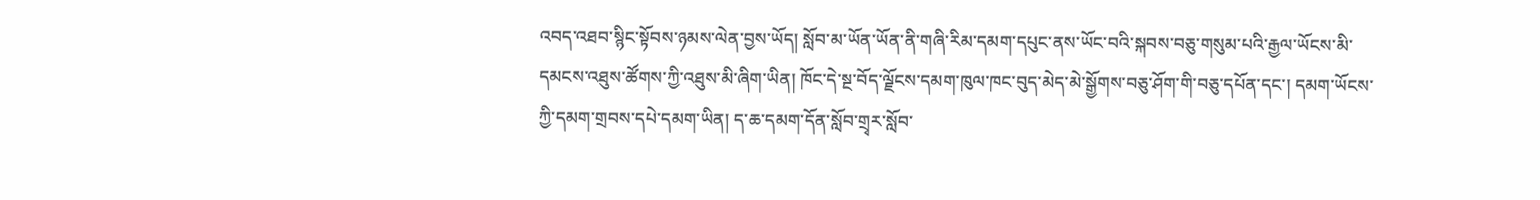འབད་འཐབ་སྙིང་སྟོབས་ཉམས་ལེན་བྱས་ཡོད། སློབ་མ་ཡོན་ཡོན་ནི་གཞི་རིམ་དམག་དཔུང་ནས་ཡོང་བའི་སྐབས་བཅུ་གསུམ་པའི་རྒྱལ་ཡོངས་མི་དམངས་འཐུས་ཚོགས་ཀྱི་འཐུས་མི་ཞིག་ཡིན། ཁོང་དེ་སྔ་བོད་ལྗོངས་དམག་ཁུལ་ཁང་བུད་མེད་མེ་སྒྱོགས་བཅུ་ཤོག་གི་བཅུ་དཔོན་དང་། དམག་ཡོངས་ཀྱི་དམག་གྲབས་དཔེ་དམག་ཡིན། ད་ཆ་དམག་དོན་སློབ་གྲྭར་སློབ་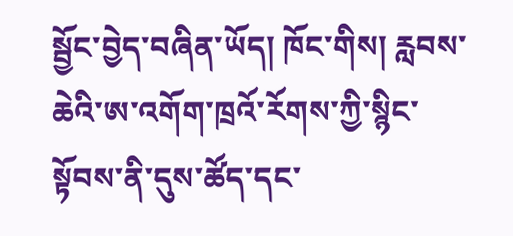སྦྱོང་བྱེད་བཞིན་ཡོད། ཁོང་གིས། རླབས་ཆེའི་ཨ་འགོག་ཁྲའོ་རོགས་ཀྱི་སྙིང་སྟོབས་ནི་དུས་ཚོད་དང་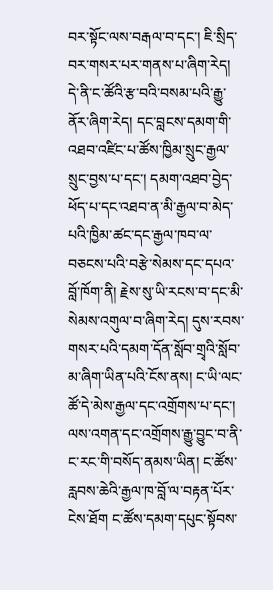བར་སྟོང་ལས་བརྒལ་བ་དང་། ཇི་སྲིད་བར་གསར་པར་གནས་པ་ཞིག་རེད། དེ་ནི་ང་ཚོའི་རྩ་བའི་བསམ་པའི་རྒྱུ་ནོར་ཞིག་རེད། དང་བླངས་དམག་གི་འཐབ་འཛིང་པ་ཚོས་ཁྱིམ་སྲུང་རྒྱལ་སྲུང་བྱས་པ་དང་། དམག་འཐབ་བྱེད་ཕོད་པ་དང་འཐབ་ན་མི་རྒྱལ་བ་མེད་པའི་ཁྱིམ་ཚང་དང་རྒྱལ་ཁབ་ལ་བཅངས་པའི་བརྩེ་སེམས་དང་དཔའ་བློ་ཁོག་ནི། རྗེས་སུ་ཡི་རངས་བ་དང་མི་སེམས་འགུལ་བ་ཞིག་རེད། དུས་རབས་གསར་པའི་དམག་དོན་སློབ་གྲྭའི་སློབ་མ་ཞིག་ཡིན་པའི་ངོས་ནས། ང་ཡི་ལང་ཚོ་དེ་མེས་རྒྱལ་དང་འགྲོགས་པ་དང་། ལས་འགན་དང་འགྲོགས་རྒྱུ་བྱུང་བ་ནི་ང་རང་གི་བསོད་ནམས་ཡིན། ང་ཚོས་རླབས་ཆེའི་རྒྱལ་ཁ་བློ་ལ་བརྟན་པོར་ངེས་ཐོག ང་ཚོས་དམག་དཔུང་སྟོབས་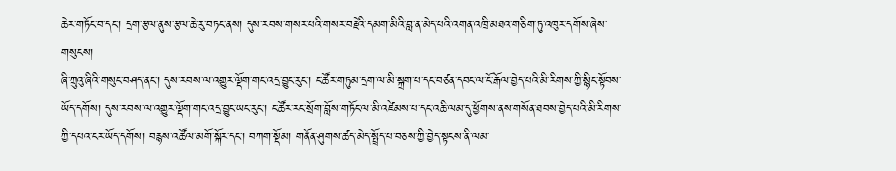ཆེར་གཏོང་བ་དང་། དྲག་རྩལ་ནུས་རྩལ་ཆེ་རུ་བཏང་ནས། དུས་རབས་གསར་པའི་གསར་བརྗེའི་དམག་མིའི་བླ་ན་མེད་པའི་འགན་འཁྲི་མཐའ་གཅིག་ཏུ་འཁུར་དགོས་ཞེས་གསུངས།
ཞི་ཀྲུའུ་ཞིའི་གསུང་བཤད་ནང་། དུས་རབས་ལ་འགྱུར་ལྡོག་གང་འདྲ་བྱུང་རུང་། ང་ཚོར་གཏུམ་དྲག་ལ་མི་སྐྲག་པ་དང་བཙན་དབང་ལ་ངོ་རྒོལ་བྱེད་པའི་མི་རིགས་ཀྱི་སྙིང་སྟོབས་ཡོད་དགོས། དུས་རབས་ལ་འགྱུར་ལྡོག་གང་འདྲ་བྱུང་ཡང་རུང་། ང་ཚོར་རང་སྲོག་བློས་གཏོང་ལ་མི་འཛེམས་པ་དང་འཆི་ལམ་དུ་ཕྱོགས་ནས་གསོན་ཐབས་བྱེད་པའི་མི་རིགས་ཀྱི་དཔའ་ངར་ཡོད་དགོས། བརྙས་འཚོལ་མགོ་སྐོར་དང་། བཀག་སྡོམ། གནོན་ཤུགས་ཚད་མེད་སྤྲོད་པ་བཅས་ཀྱི་བྱེད་སྟངས་ནི་ལམ་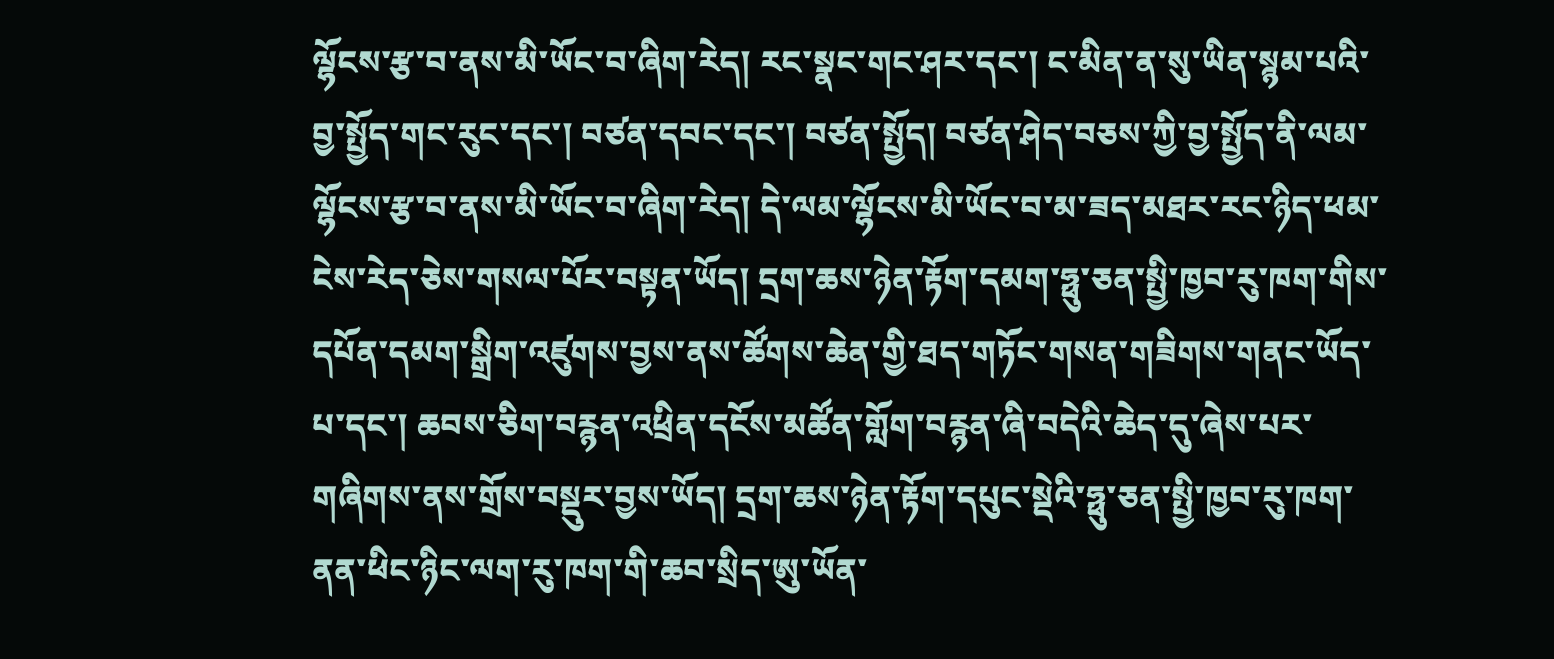ལྷོངས་རྩ་བ་ནས་མི་ཡོང་བ་ཞིག་རེད། རང་སྣང་གང་ཤར་དང་། ང་མིན་ན་སུ་ཡིན་སྙམ་པའི་བྱ་སྤྱོད་གང་རུང་དང་། བཙན་དབང་དང་། བཙན་སྤྱོད། བཙན་ཤེད་བཅས་ཀྱི་བྱ་སྤྱོད་ནི་ལམ་ལྷོངས་རྩ་བ་ནས་མི་ཡོང་བ་ཞིག་རེད། དེ་ལམ་ལྷོངས་མི་ཡོང་བ་མ་ཟད་མཐར་རང་ཉིད་ཕམ་ངེས་རེད་ཅེས་གསལ་པོར་བསྟན་ཡོད། དྲག་ཆས་ཉེན་རྟོག་དམག་ཧྥུ་ཅན་སྤྱི་ཁྱབ་རུ་ཁག་གིས་དཔོན་དམག་སྒྲིག་འཛུགས་བྱས་ནས་ཚོགས་ཆེན་གྱི་ཐད་གཏོང་གསན་གཟིགས་གནང་ཡོད་པ་དང་། ཆབས་ཅིག་བརྙན་འཕྲིན་དངོས་མཚོན་གློག་བརྙན་ཞི་བདེའི་ཆེད་དུ་ཞེས་པར་གཞིགས་ནས་གྲོས་བསྡུར་བྱས་ཡོད། དྲག་ཆས་ཉེན་རྟོག་དཔུང་སྡེའི་ཧྥུ་ཅན་སྤྱི་ཁྱབ་རུ་ཁག་ནན་ཕིང་ཉིང་ལག་རུ་ཁག་གི་ཆབ་སྲིད་ཨུ་ཡོན་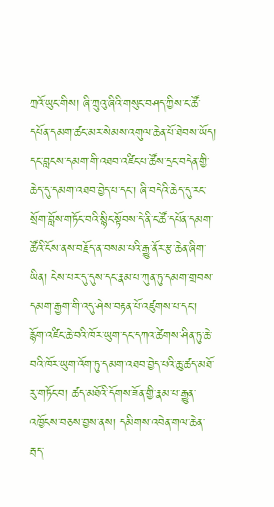ཀྲའོ་ཡུང་གིས། ཞི་ཀྲུའུ་ཞིའི་གསུང་བཤད་ཀྱིས་ང་ཚོ་དཔོན་དམག་ཚང་མར་སེམས་འགུལ་ཆེན་པོ་ཐེབས་ཡོད། དང་བླངས་དམག་གི་འཐབ་འཛིང་པ་ཚོས་དྲང་བདེན་གྱི་ཆེད་དུ་དམག་འཐབ་བྱེད་པ་དང་། ཞི་བདེའི་ཆེད་དུ་རང་སྲོག་བློས་གཏོང་བའི་སྙིང་སྟོབས་དེ་ནི་ང་ཚོ་དཔོན་དམག་ཚོའི་ངོས་ནས་བརྗོད་ན་བསམ་པའི་རྒྱུ་ནོར་རྩ་ཆེན་ཞིག་ཡིན། ངེས་པར་དུ་དུས་དང་རྣམ་པ་ཀུན་ཏུ་དམག་གྲབས་དམག་རྒྱག་གི་འདུ་ཤེས་བརྟན་པོ་འཛུགས་པ་དང་། རྙོག་འཛིང་ཆེ་བའི་ཁོར་ཡུག་དང་དཀའ་ཚེགས་ཤིན་ཏུ་ཆེ་བའི་ཁོར་ཡུག་འོག་ཏུ་དམག་འཐབ་བྱེད་པའི་ཆུ་ཚད་མཐོ་རུ་གཏོང་བ། ཚད་མཐོའི་དོགས་ཟོན་གྱི་རྣམ་པ་རྒྱུན་འཁྱོངས་བཅས་བྱས་ནས། དམིགས་འབེན་གལ་ཆེན་རྦད་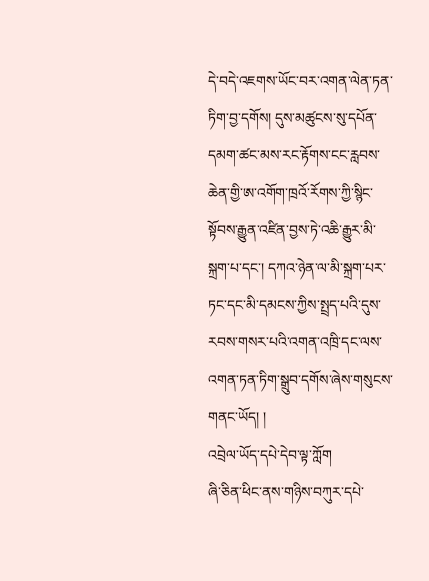དེ་བདེ་འཇགས་ཡོང་བར་འགན་ལེན་ཏན་ཏིག་བྱ་དགོས། དུས་མཚུངས་སུ་དཔོན་དམག་ཚང་མས་རང་རྟོགས་ངང་རླབས་ཆེན་གྱི་ཨ་འགོག་ཁྲའོ་རོགས་ཀྱི་སྙིང་སྟོབས་རྒྱུན་འཛིན་བྱས་ཏེ་འཆི་རྒྱུར་མི་སྐྲག་པ་དང་། དཀའ་ཉེན་ལ་མི་སྐྲག་པར་ཏང་དང་མི་དམངས་ཀྱིས་སྤྲད་པའི་དུས་རབས་གསར་པའི་འགན་འཁྲི་དང་ལས་འགན་ཏན་ཏིག་སྒྲུབ་དགོས་ཞེས་གསུངས་གནང་ཡོད། །
འབྲེལ་ཡོད་དཔེ་དེབ་ལྟ་ཀློག
ཞི་ཅིན་ཕིང་ནས་གཉིས་བཀུར་དཔེ་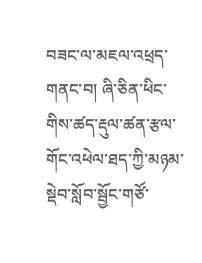བཟང་ལ་མཇལ་འཕྲད་གནང་བ། ཞི་ཅིན་ཕིང་གིས་ཚད་རྡུལ་ཚན་རྩལ་གོང་འཕེལ་ཐད་ཀྱི་མཉམ་སྡེབ་སློབ་སྦྱོང་གཙོ་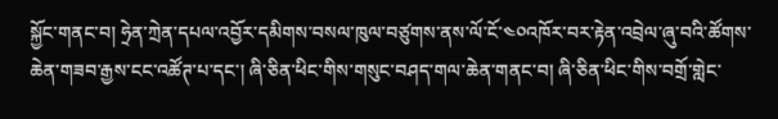སྐྱོང་གནང་བ། ཧྲེན་ཀྲེན་དཔལ་འབྱོར་དམིགས་བསལ་ཁུལ་བཙུགས་ནས་ལོ་ངོ་༤༠འཁོར་བར་རྟེན་འབྲེལ་ཞུ་བའི་ཚོགས་ཆེན་གཟབ་རྒྱས་ངང་འཚོཊ་པ་དང་། ཞི་ཅིན་ཕིང་གིས་གསུང་བཤད་གལ་ཆེན་གནང་བ། ཞི་ཅིན་ཕིང་གིས་བགྲོ་གླེང་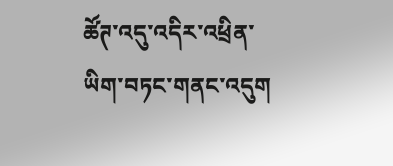ཚོཊ་འདུ་འདིར་འཕྲིན་ཡིག་བཏང་གནང་འདུག